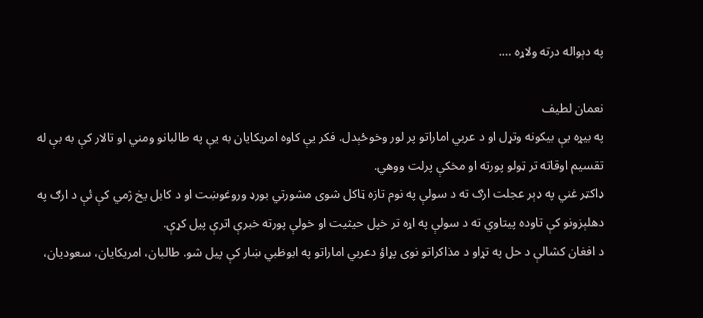په دېواله درته ولاړه ….

نعمان لطیف
په بیړه یې بیکونه وتړل او د عربي اماراتو پر لور وخوځېدل. فکر یې کاوه امریکایان به یې په طالبانو ومني او تالار کې به بې له تقسیم اوقاته تر ټولو پورته او مخکې پرلت ووهي.
ډاکټر غني په ډېر عجلت ارګ ته د سولې په نوم تازه ټاکل شوی مشورتي بورډ وروغوښت او د کابل یخ ژمي کې ئې د ارګ په دهلېزونو کې تاوده پیتاوي ته د سولې په اړه تر خپل حیثیت او خولې پورته خبرې اترې پیل کړې.
د افغان کشالې د حل په تړاو د مذاکراتو نوی پړاؤ دعربي اماراتو په ابوظبي ښار کې پیل شو. طالبان، امریکایان، سعودیان،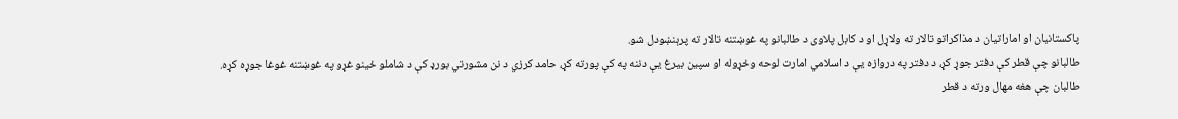پاکستانیان او اماراتیان د مذاکراتو تالار ته ولاړل او د کابل پلاوی د طالبانو په غوښتنه تالار ته پرېنښودل شو.
طالبانو چې قطر کې دفتر جوړ کړ، د دفتر په دروازه یې د اسلامي امارت لوحه وځړوله او سپین بیرغ یې دننه په کې پورته کړ، حامد کرزي د نن مشورتي بورډ کې د شاملو ځینو غړو په غوښتنه غوغا جوړه کړه.
طالبان چې هغه مهال ورته د قطر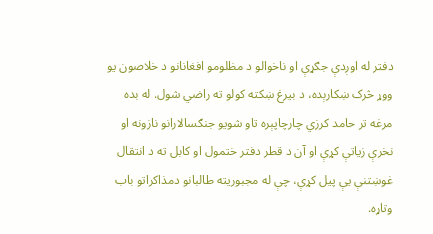دفتر له اوږدې جګړې او ناخوالو د مظلومو افغانانو د خلاصون یو ووړ څرک ښکارېده، د بیرغ ښکته کولو ته راضي شول. له بده مرغه تر حامد کرزي چارچاپېره تاو شویو جنګسالارانو نازونه او نخرې زیاتې کړې او آن د قطر دفتر ختمول او کابل ته د انتقال غوښتنې یې پیل کړې، چې له مجبوریته طالبانو دمذاکراتو باب وتاړه.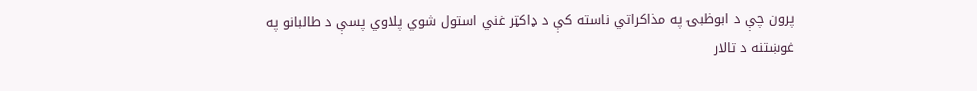پرون چې د ابوظبۍ په مذاکراتي ناسته کې د ډاکټر غني استول شوي پلاوي پسې د طالبانو په غوښتنه د تالار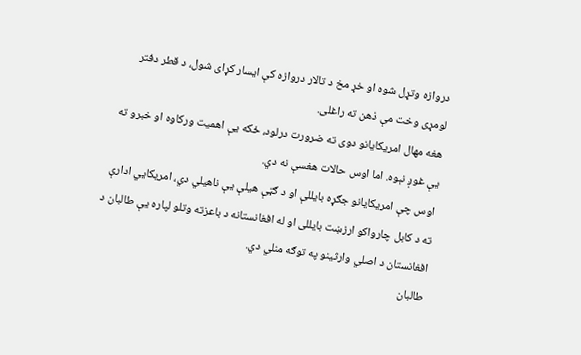دروازه وتړل شوه او خړ مخ د تالار دروازه کې ایسار کړای شول، د قطر دفتر لومړی وخت مې ذهن ته راغلی.
هغه مهال امریکایانو دوی ته ضرورت درلود، ځکه یې اهمیت ورکاوه او خبرو ته یې غوږ نېوه. اما اوس حالات هغسې نه دي.
اوس چې امریکایانو جګړه بایللې او د ګټې هیلې یې ناهیلي دي، امریکایي ادارې ته د کابل چارواکو ارزښت بایللی او له افغانستانه د باعزته وتلو لپاره یې طالبان د افغانستان د اصلي وارثینو په توګه منلي دي.
طالبان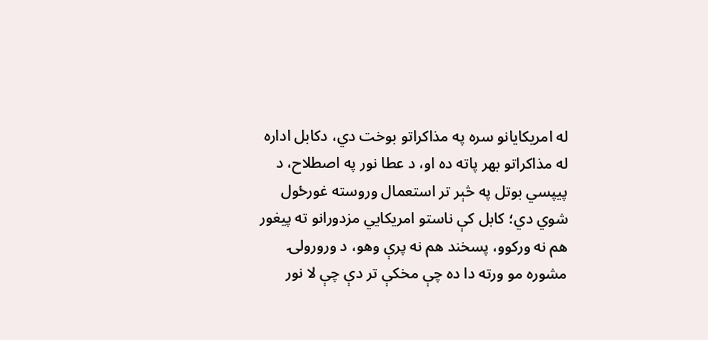له امریکایانو سره په مذاکراتو بوخت دي، دکابل اداره له مذاکراتو بهر پاته ده او، د عطا نور په اصطلاح، د پیپسي بوتل په څېر تر استعمال وروسته غورځول شوي دي؛ کابل کې ناستو امریکایي مزدورانو ته پیغور هم نه ورکوو، پسخند هم نه پرې وهو، د ورورولۍ مشوره مو ورته دا ده چې مخکې تر دې چې لا نور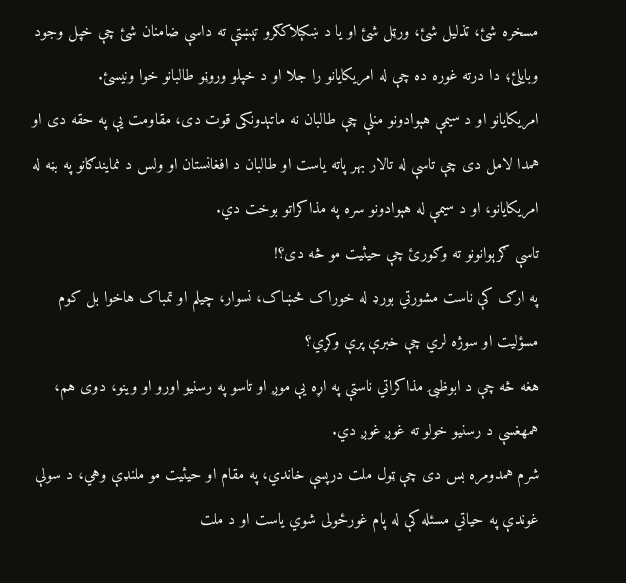مسخره شئ، تذلیل شئ، ورټل شئ او یا د ښکېلاکګرو تېښتې ته داسې ضامنان شئ چې خپل وجود وبایلئ؛ دا درته غوره ده چې له امریکایانو را جلا او د خپلو وروڼو طالبانو خوا ونیسئ.
امریکایانو او د سیمې هېوادونو منلې چې طالبان نه ماتېدونکی قوت دی، مقاومت یې په حقه دی او همدا لامل دی چې تاسې له تالار بهر پاته یاست او طالبان د افغانستان او ولس د نمایندګانو په بڼه له امریکایانو، او د سیمې له هېوادونو سره په مذاکراتو بوخت دي.
تاسې ګرېوانونو ته وګورئ چې حیثیت مو څه دی؟!
په ارګ کې ناست مشورتي بورډ له خوراک څښاک، نسوار، چیلم او تمباک هاخوا بل کوم مسؤلیت او سوژه لري چې خبرې پرې وکړي؟
هغه څه چې د ابوظبۍ مذاکراتي ناستې په اړه یې موږ او تاسو په رسنیو اورو او وینو، دوی هم، همهغسې د رسنیو خولو ته غوږ غوږ دي.
شرم همدومره بس دی چې ټول ملت درپسې خاندي، په مقام او حیثیت مو ملنډې وهي، د سولې غوندې په حیاتي مسئله کې له پام غورځولی شوي یاست او د ملت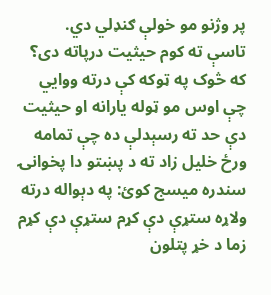پر وژنو مو خولې ګنډلي دي.
تاسې ته کوم حیثیت درپاته دی؟ که څوک په ټوکه کې درته ووایي چې اوس مو ټوله یارانه او حیثیت دې حد ته رسېدلې ده چې تمامه ورځ خلیل زاد ته د پښتو دا پخوانۍ سندره میسج کوئ: په دېواله درته ولاړه ستړې دې کړم ستړې دې کړم زما د خړ پتلون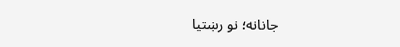جانانه؛ نو رښتیا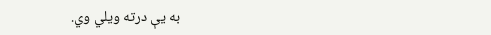به یې درته ویلي وي.